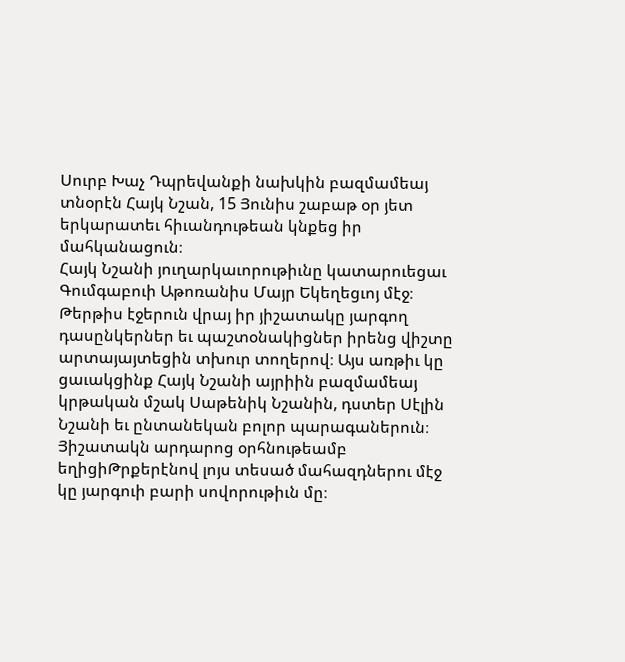Սուրբ Խաչ Դպրեվանքի նախկին բազմամեայ տնօրէն Հայկ Նշան, 15 Յունիս շաբաթ օր յետ երկարատեւ հիւանդութեան կնքեց իր մահկանացուն։
Հայկ Նշանի յուղարկաւորութիւնը կատարուեցաւ Գումգաբուի Աթոռանիս Մայր Եկեղեցւոյ մէջ։ Թերթիս էջերուն վրայ իր յիշատակը յարգող դասընկերներ եւ պաշտօնակիցներ իրենց վիշտը արտայայտեցին տխուր տողերով։ Այս առթիւ կը ցաւակցինք Հայկ Նշանի այրիին բազմամեայ կրթական մշակ Սաթենիկ Նշանին, դստեր Սէլին Նշանի եւ ընտանեկան բոլոր պարագաներուն։
Յիշատակն արդարոց օրհնութեամբ եղիցիԹրքերէնով լոյս տեսած մահազդներու մէջ կը յարգուի բարի սովորութիւն մը։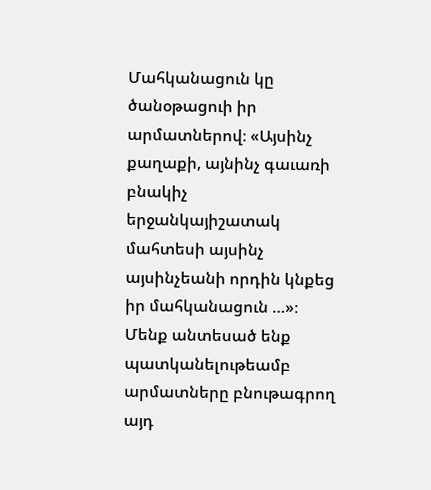Մահկանացուն կը ծանօթացուի իր արմատներով։ «Այսինչ քաղաքի, այնինչ գաւառի բնակիչ երջանկայիշատակ մահտեսի այսինչ այսինչեանի որդին կնքեց իր մահկանացուն …»։ Մենք անտեսած ենք պատկանելութեամբ արմատները բնութագրող այդ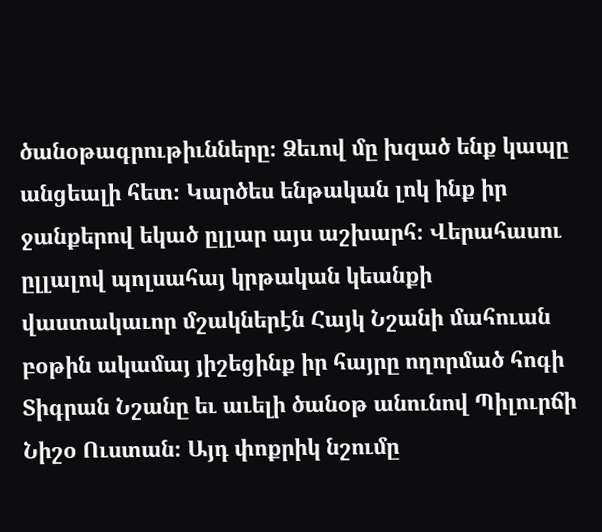ծանօթագրութիւնները։ Ձեւով մը խզած ենք կապը անցեալի հետ։ Կարծես ենթական լոկ ինք իր ջանքերով եկած ըլլար այս աշխարհ։ Վերահասու ըլլալով պոլսահայ կրթական կեանքի վաստակաւոր մշակներէն Հայկ Նշանի մահուան բօթին ակամայ յիշեցինք իր հայրը ողորմած հոգի Տիգրան Նշանը եւ աւելի ծանօթ անունով Պիլուրճի Նիշօ Ուստան։ Այդ փոքրիկ նշումը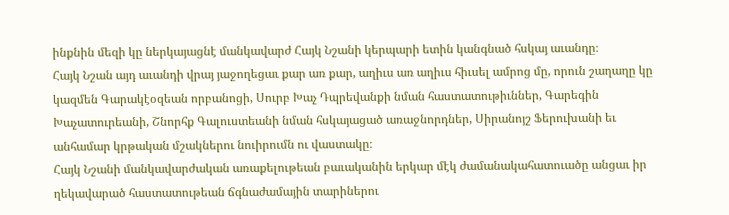ինքնին մեզի կը ներկայացնէ մանկավարժ Հայկ Նշանի կերպարի ետին կանգնած հսկայ աւանդը։
Հայկ Նշան այդ աւանդի վրայ յաջողեցաւ քար առ քար, աղիւս առ աղիւս հիւսել ամրոց մը, որուն շաղաղը կը կազմեն Գարակէօզեան որբանոցի, Սուրբ Խաչ Դպրեվանքի նման հաստատութիւններ, Գարեգին Խաչատուրեանի, Շնորհք Գալուստեանի նման հսկայացած առաջնորդներ, Սիրանոյշ Ֆերուխանի եւ անհամար կրթական մշակներու նուիրումն ու վաստակը։
Հայկ Նշանի մանկավարժական առաքելութեան բաւականին երկար մէկ ժամանակահատուածը անցաւ իր ղեկավարած հաստատութեան ճգնաժամային տարիներու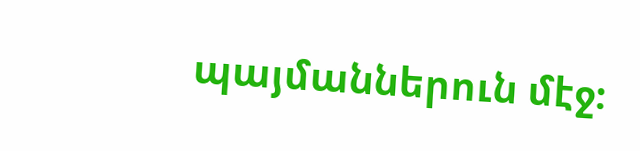պայմաններուն մէջ։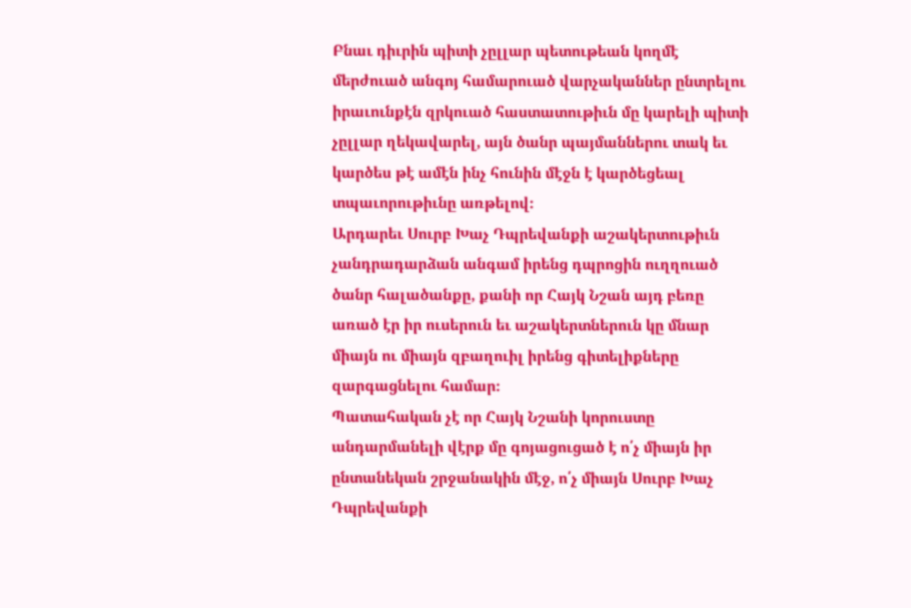Բնաւ դիւրին պիտի չըլլար պետութեան կողմէ մերժուած անգոյ համարուած վարչականներ ընտրելու իրաւունքէն զրկուած հաստատութիւն մը կարելի պիտի չըլլար ղեկավարել, այն ծանր պայմաններու տակ եւ կարծես թէ ամէն ինչ հունին մէջն է կարծեցեալ տպաւորութիւնը առթելով։
Արդարեւ Սուրբ Խաչ Դպրեվանքի աշակերտութիւն չանդրադարձան անգամ իրենց դպրոցին ուղղուած ծանր հալածանքը, քանի որ Հայկ Նշան այդ բեռը առած էր իր ուսերուն եւ աշակերտներուն կը մնար միայն ու միայն զբաղուիլ իրենց գիտելիքները զարգացնելու համար։
Պատահական չէ որ Հայկ Նշանի կորուստը անդարմանելի վէրք մը գոյացուցած է ո՛չ միայն իր ընտանեկան շրջանակին մէջ, ո՛չ միայն Սուրբ Խաչ Դպրեվանքի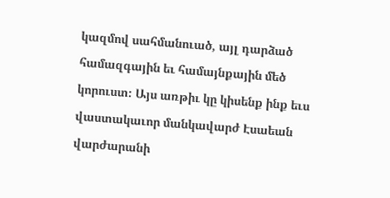կազմով սահմանուած, այլ դարձած համազգային եւ համայնքային մեծ կորուստ։ Այս առթիւ կը կիսենք ինք եւս վաստակաւոր մանկավարժ Էսաեան վարժարանի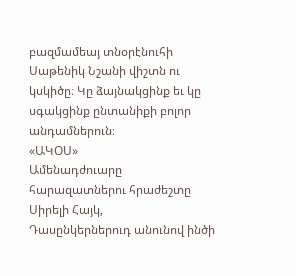բազմամեայ տնօրէնուհի Սաթենիկ Նշանի վիշտն ու կսկիծը։ Կը ձայնակցինք եւ կը սգակցինք ընտանիքի բոլոր անդամներուն։
«ԱԿՕՍ»
Ամենադժուարը հարազատներու հրաժեշտը
Սիրելի Հայկ,
Դասընկերներուդ անունով ինծի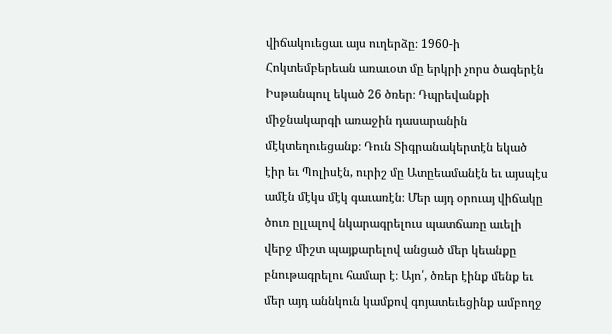վիճակուեցաւ այս ուղերձը։ 1960-ի Հոկտեմբերեան առաւօտ մը երկրի չորս ծագերէն Իսթանպուլ եկած 26 ծռեր։ Դպրեվանքի միջնակարգի առաջին դասարանին մէկտեղուեցանք։ Դուն Տիգրանակերտէն եկած էիր եւ Պոլիսէն, ուրիշ մը Ատըեամանէն եւ այսպէս ամէն մէկս մէկ գաւառէն։ Մեր այդ օրուայ վիճակը ծուռ ըլլալով նկարագրելուս պատճառը աւելի վերջ միշտ պայքարելով անցած մեր կեանքը բնութագրելու համար է։ Այո՛, ծռեր էինք մենք եւ մեր այդ աննկուն կամքով գոյատեւեցինք ամբողջ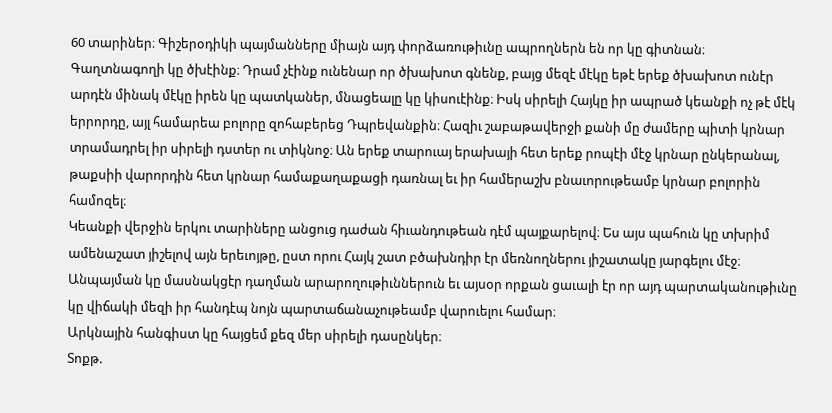60 տարիներ։ Գիշերօդիկի պայմանները միայն այդ փորձառութիւնը ապրողներն են որ կը գիտնան։ Գաղտնագողի կը ծխէինք։ Դրամ չէինք ունենար որ ծխախոտ գնենք, բայց մեզէ մէկը եթէ երեք ծխախոտ ունէր արդէն մինակ մէկը իրեն կը պատկաներ, մնացեալը կը կիսուէինք։ Իսկ սիրելի Հայկը իր ապրած կեանքի ոչ թէ մէկ երրորդը, այլ համարեա բոլորը զոհաբերեց Դպրեվանքին։ Հազիւ շաբաթավերջի քանի մը ժամերը պիտի կրնար տրամադրել իր սիրելի դստեր ու տիկնոջ։ Ան երեք տարուայ երախայի հետ երեք րոպէի մէջ կրնար ընկերանալ, թաքսիի վարորդին հետ կրնար համաքաղաքացի դառնալ եւ իր համերաշխ բնաւորութեամբ կրնար բոլորին համոզել։
Կեանքի վերջին երկու տարիները անցուց դաժան հիւանդութեան դէմ պայքարելով։ Ես այս պահուն կը տխրիմ ամենաշատ յիշելով այն երեւոյթը, ըստ որու Հայկ շատ բծախնդիր էր մեռնողներու յիշատակը յարգելու մէջ։ Անպայման կը մասնակցէր դաղման արարողութիւններուն եւ այսօր որքան ցաւալի էր որ այդ պարտականութիւնը կը վիճակի մեզի իր հանդէպ նոյն պարտաճանաչութեամբ վարուելու համար։
Արկնային հանգիստ կը հայցեմ քեզ մեր սիրելի դասընկեր։
Տոքթ.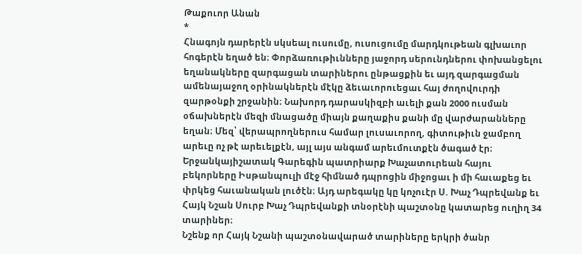Թաքուոր Անան
*
Հնագոյն դարերէն սկսեալ ուսումը, ուսուցումը մարդկութեան գլխաւոր հոգերէն եղած են։ Փորձառութիւնները յաջորդ սերունդներու փոխանցելու եղանակները զարգացան տարիներու ընթացքին եւ այդ զարգացման ամենայաջող օրինակներէն մէկը ձեւաւորուեցաւ հայ ժողովուրդի զարթօնքի շրջանին։ Նախորդ դարասկիզբի աւելի քան 2000 ուսման օճախներէն մեզի մնացածը միայն քաղաքիս քանի մը վարժարանները եղան։ Մեզ՝ վերապրողներուս համար լուսաւորող, գիտութիւն ջամբող արեւը ոչ թէ արեւելքէն, այլ այս անգամ արեւմուտքէն ծագած էր։ Երջանկայիշատակ Գարեգին պատրիարք Խաչատուրեան հայու բեկորները Իսթանպուլի մէջ հիմնած դպրոցին միջոցաւ ի մի հաւաքեց եւ փրկեց հաւանական լուծէն։ Այդ արեգակը կը կոչուէր Ս. Խաչ Դպրեվանք եւ Հայկ Նշան Սուրբ Խաչ Դպրեվանքի տնօրէնի պաշտօնը կատարեց ուղիղ 34 տարիներ։
Նշենք որ Հայկ Նշանի պաշտօնավարած տարիները երկրի ծանր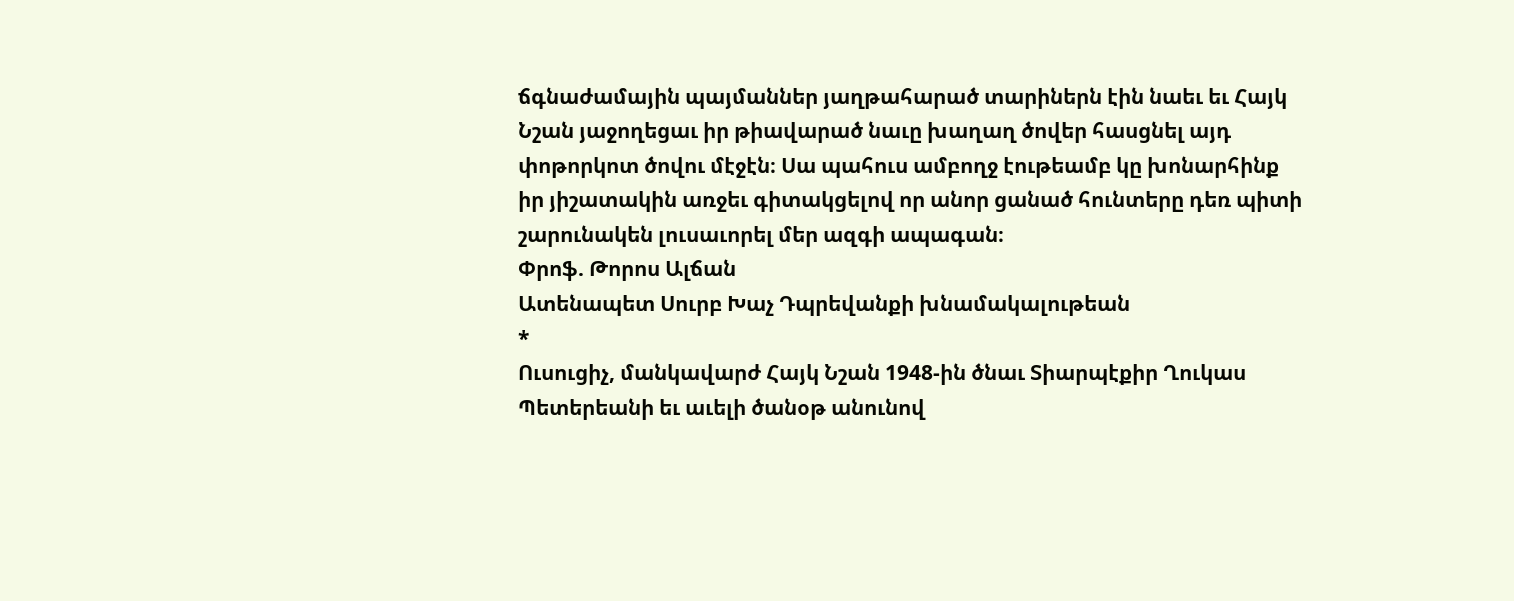ճգնաժամային պայմաններ յաղթահարած տարիներն էին նաեւ եւ Հայկ Նշան յաջողեցաւ իր թիավարած նաւը խաղաղ ծովեր հասցնել այդ փոթորկոտ ծովու մէջէն։ Սա պահուս ամբողջ էութեամբ կը խոնարհինք իր յիշատակին առջեւ գիտակցելով որ անոր ցանած հունտերը դեռ պիտի շարունակեն լուսաւորել մեր ազգի ապագան։
Փրոֆ. Թորոս Ալճան
Ատենապետ Սուրբ Խաչ Դպրեվանքի խնամակալութեան
*
Ուսուցիչ, մանկավարժ Հայկ Նշան 1948-ին ծնաւ Տիարպէքիր Ղուկաս Պետերեանի եւ աւելի ծանօթ անունով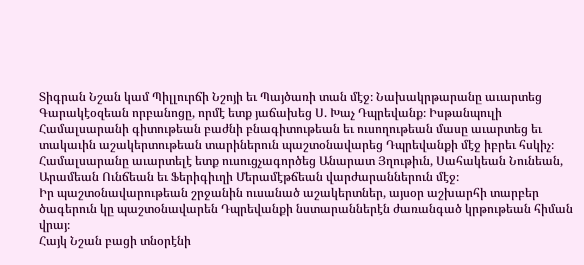Տիգրան Նշան կամ Պիլլուրճի Նշոյի եւ Պայծառի տան մէջ։ Նախակրթարանը աւարտեց Գարակէօզեան որբանոցը, որմէ ետք յաճախեց Ս. Խաչ Դպրեվանք։ Իսթանպուլի Համալսարանի գիտութեան բաժնի բնագիտութեան եւ ուսողութեան մասը աւարտեց եւ տակաւին աշակերտութեան տարիներուն պաշտօնավարեց Դպրեվանքի մէջ իբրեւ հսկիչ։ Համալսարանը աւարտելէ ետք ուսուցչագործեց Անարատ Յղութիւն, Սահակեան Նունեան, Արամեան Ունճեան եւ Ֆերիգիւղի Մերամէթճեան վարժարաններուն մէջ։
Իր պաշտօնավարութեան շրջանին ուսանած աշակերտներ, այսօր աշխարհի տարբեր ծագերուն կը պաշտօնավարեն Դպրեվանքի նստարաններէն ժառանգած կրթութեան հիման վրայ։
Հայկ Նշան բացի տնօրէնի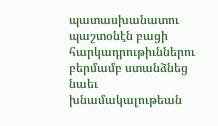պատասխանատու պաշտօնէն բացի հարկադրութիւններու բերմամբ ստանձնեց նաեւ խնամակալութեան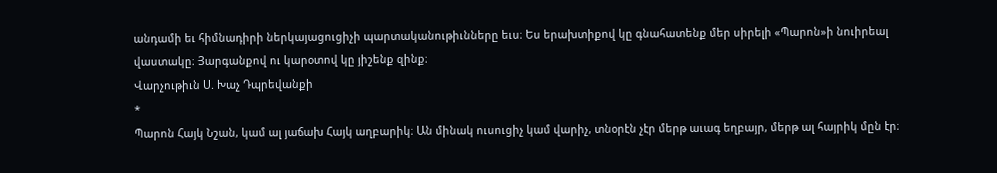անդամի եւ հիմնադիրի ներկայացուցիչի պարտականութիւնները եւս։ Ես երախտիքով կը գնահատենք մեր սիրելի «Պարոն»ի նուիրեալ վաստակը։ Յարգանքով ու կարօտով կը յիշենք զինք։
Վարչութիւն Ս. Խաչ Դպրեվանքի
*
Պարոն Հայկ Նշան, կամ ալ յաճախ Հայկ աղբարիկ։ Ան մինակ ուսուցիչ կամ վարիչ, տնօրէն չէր մերթ աւագ եղբայր, մերթ ալ հայրիկ մըն էր։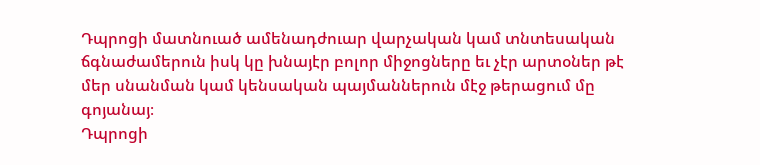Դպրոցի մատնուած ամենադժուար վարչական կամ տնտեսական ճգնաժամերուն իսկ կը խնայէր բոլոր միջոցները եւ չէր արտօներ թէ մեր սնանման կամ կենսական պայմաններուն մէջ թերացում մը գոյանայ։
Դպրոցի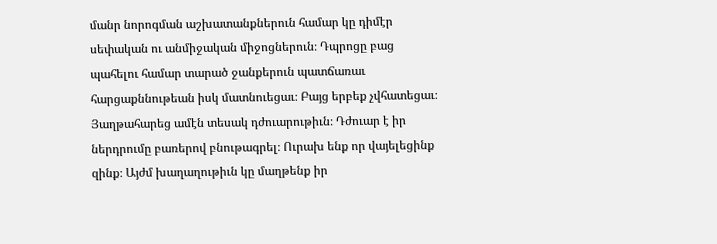մանր նորոգման աշխատանքներուն համար կը դիմէր սեփական ու անմիջական միջոցներուն։ Դպրոցը բաց պահելու համար տարած ջանքերուն պատճառաւ հարցաքննութեան իսկ մատնուեցաւ։ Բայց երբեք չվհատեցաւ։ Յաղթահարեց ամէն տեսակ դժուարութիւն։ Դժուար է իր ներդրումը բառերով բնութագրել։ Ուրախ ենք որ վայելեցինք զինք։ Այժմ խաղաղութիւն կը մաղթենք իր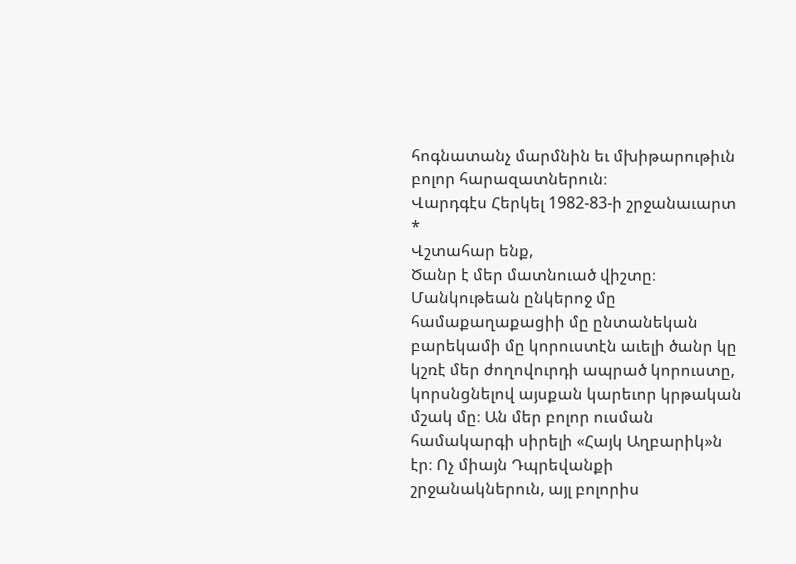հոգնատանչ մարմնին եւ մխիթարութիւն բոլոր հարազատներուն։
Վարդգէս Հերկել 1982-83-ի շրջանաւարտ
*
Վշտահար ենք,
Ծանր է մեր մատնուած վիշտը։ Մանկութեան ընկերոջ մը համաքաղաքացիի մը ընտանեկան բարեկամի մը կորուստէն աւելի ծանր կը կշռէ մեր ժողովուրդի ապրած կորուստը, կորսնցնելով այսքան կարեւոր կրթական մշակ մը։ Ան մեր բոլոր ուսման համակարգի սիրելի «Հայկ Աղբարիկ»ն էր։ Ոչ միայն Դպրեվանքի շրջանակներուն, այլ բոլորիս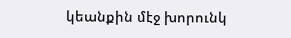կեանքին մէջ խորունկ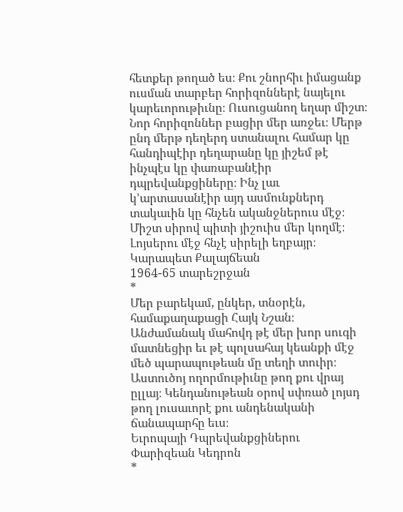հետքեր թողած ես։ Քու շնորհիւ իմացանք ուսման տարբեր հորիզոններէ նայելու կարեւորութիւնը։ Ուսուցանող եղար միշտ։ Նոր հորիզոններ բացիր մեր առջեւ։ Մերթ ընդ մերթ դեղերդ ստանալու համար կը հանդիպէիր դեղարանը կը յիշեմ թէ ինչպէս կը փառաբանէիր դպրեվանքցիները։ Ինչ լաւ կ՚արտասանէիր այդ ասմունքներդ տակաւին կը հնչեն ականջներուս մէջ։ Միշտ սիրով պիտի յիշուիս մեր կողմէ։ Լոյսերու մէջ հնչէ սիրելի եղբայր։
Կարապետ Քալայճեան
1964-65 տարեշրջան
*
Մեր բարեկամ, ընկեր, տնօրէն, համաքաղաքացի Հայկ Նշան։
Անժամանակ մահովդ թէ մեր խոր սուգի մատնեցիր եւ թէ պոլսահայ կեանքի մէջ մեծ պարապութեան մը տեղի տուիր։ Աստուծոյ ողորմութիւնը թող քու վրայ ըլլայ։ Կենդանութեան օրով սփռած լոյսդ թող լուսաւորէ քու անդենականի ճանապարհը եւս։
Եւրոպայի Դպրեվանքցիներու
Փարիզեան Կեդրոն
*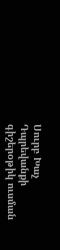Սուրբ Խաչ Դպրեվանքի գիշերօթիկ ուսման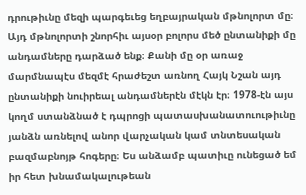դրութիւնը մեզի պարգեւեց եղբայրական մթնոլորտ մը։ Այդ մթնոլորտի շնորհիւ այսօր բոլորս մեծ ընտանիքի մը անդամները դարձած ենք։ Քանի մը օր առաջ մարմնապէս մեզմէ հրաժեշտ առնող Հայկ Նշան այդ ընտանիքի նուիրեալ անդամներէն մէկն էր։ 1978-էն այս կողմ ստանձնած է դպրոցի պատասխանատուութիւնը յանձն առնելով անոր վարչական կամ տնտեսական բազմաբնոյթ հոգերը։ Ես անձամբ պատիւը ունեցած եմ իր հետ խնամակալութեան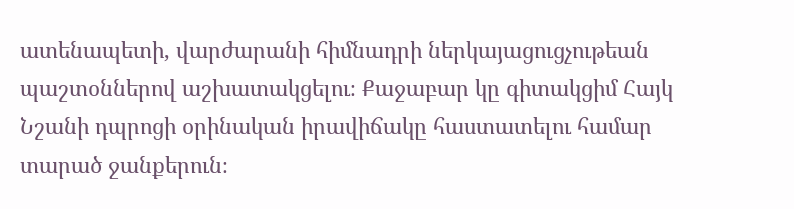ատենապետի, վարժարանի հիմնադրի ներկայացուցչութեան պաշտօններով աշխատակցելու։ Քաջաբար կը գիտակցիմ Հայկ Նշանի դպրոցի օրինական իրավիճակը հաստատելու համար տարած ջանքերուն։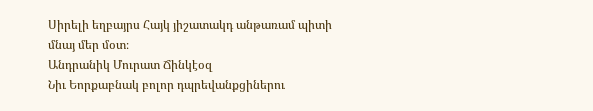Սիրելի եղբայրս Հայկ յիշատակդ անթառամ պիտի մնայ մեր մօտ։
Անդրանիկ Մուրատ Ճինկէօզ
Նիւ Եորքաբնակ բոլոր դպրեվանքցիներու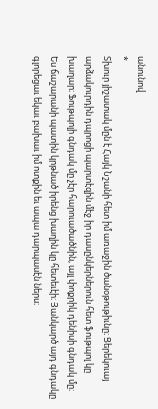անունով
*
Տխուր յիշատակ մըն է Հայկ Նշանի հետ իմ առաջին ծանօթութիւնը։ Ցերեկուայ արձակուրդին դպրոցի պարտէզին մէջ իր դասընկերներուն հետ ֆութպոլ կը խաղար։ Ֆութպոլի գնդակ մը չէր հարուածածնին, այլ փոքրիկ դենիսի գնդակ մը։ Ես ճաշարանի պատին կրթնած իրենց խաղին կը հետեւէի։ Յանկարծ այդ գնդակը գլորեցաւ եկաւ բախաւ իմ ոտքին եւ ապա դարպասէն ներս։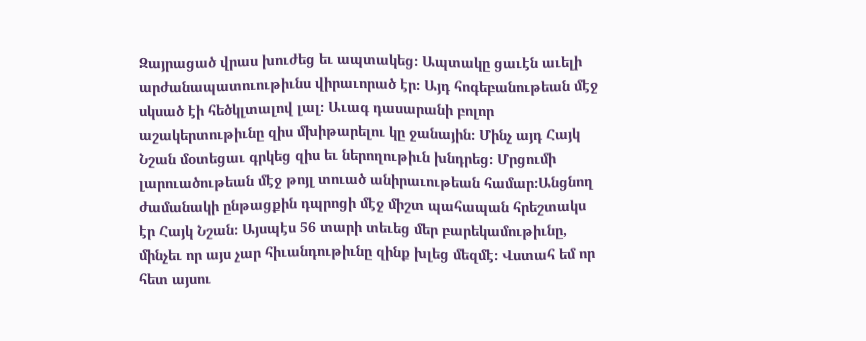Զայրացած վրաս խուժեց եւ ապտակեց։ Ապտակը ցաւէն աւելի արժանապատուութիւնս վիրաւորած էր։ Այդ հոգեբանութեան մէջ սկսած էի հեծկլտալով լալ։ Աւագ դասարանի բոլոր աշակերտութիւնը զիս մխիթարելու կը ջանային։ Մինչ այդ Հայկ Նշան մօտեցաւ գրկեց զիս եւ ներողութիւն խնդրեց։ Մրցումի լարուածութեան մէջ թոյլ տուած անիրաւութեան համար։Անցնող ժամանակի ընթացքին դպրոցի մէջ միշտ պահապան հրեշտակս էր Հայկ Նշան։ Այսպէս 56 տարի տեւեց մեր բարեկամութիւնը, մինչեւ որ այս չար հիւանդութիւնը զինք խլեց մեզմէ։ Վստահ եմ որ հետ այսու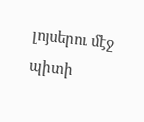լոյսերու մէջ պիտի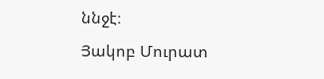ննջէ։
Յակոբ Մուրատ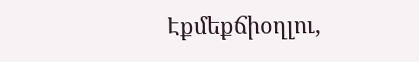Էքմեքճիօղլու,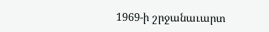1969-ի շրջանաւարտ